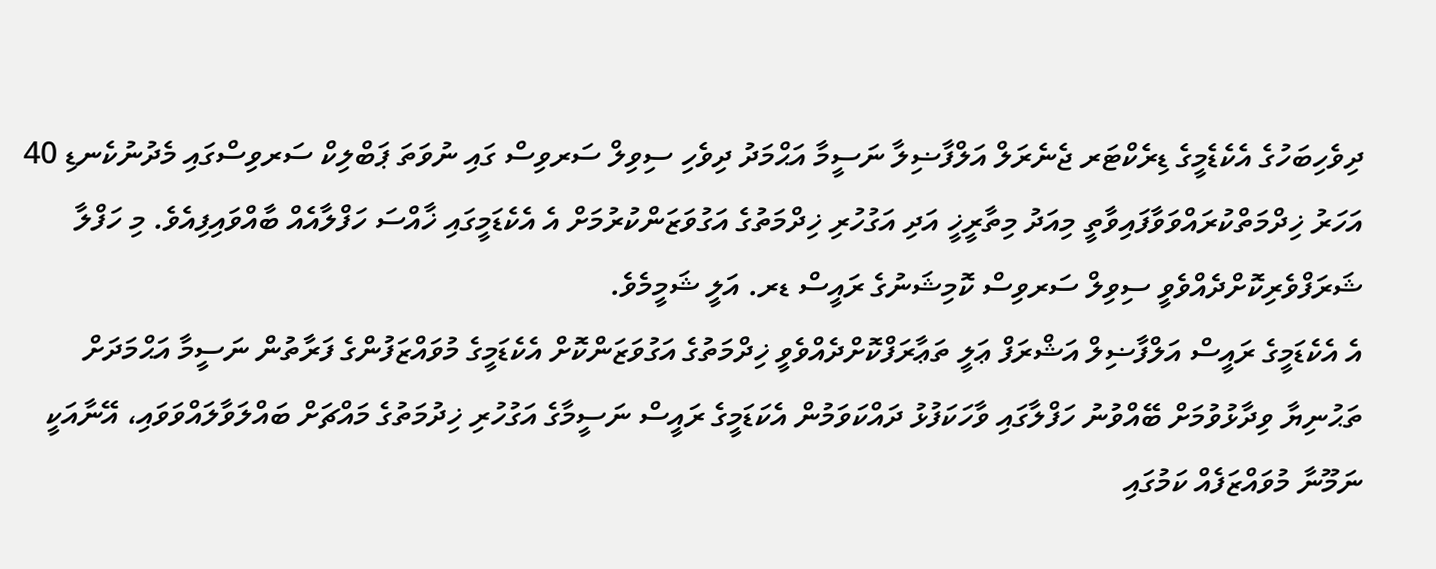ދިވެހިބަހުގެ އެކެޑެމީގެ ޑިރެކްޓަރ ޖެނެރަލް އަލްފާޟިލާ ނަސީމާ އަޙްމަދު ދިވެހި ސިވިލް ސަރވިސް ގައި ނުވަތަ ޕަބްލިކް ސަރވިސްގައި މެދުނުކެނޑި 40 އަހަރު ޚިދްމަތްކުރައްވަވާފައިވާތީ މިއަދު މިތާރީޚީ އަދި އަގުހުރި ޚިދްމަތުގެ އަގުވަޒަންކުރުމަށް އެ އެކެޑަމީގައި ޚާއްސަ ހަފްލާއެއް ބާއްވައިފިއެވެ. މި ހަފްލާ ޝަރަފްވެރިކޮށްދެއްވެވީ ސިވިލް ސަރވިސް ކޮމިޝަނުގެ ރައީސް ޑރ. އަލީ ޝަމީމެވެ.
އެ އެކެޑަމީގެ ރައީސް އަލްފާޟިލް އަޝްރަފް ޢަލީ ތަޢާރަފްކޮށްދެއްވެވީ ޚިދްމަތުގެ އަގުވަޒަންކޮށް އެކެޑަމީގެ މުވައްޒަފުންގެ ފަރާތުން ނަސީމާ އަޙްމަދަށް ތަޙުނިޔާ ވިދާޅުވުމަށް ބޭއްވުނު ހަފްލާގައި ވާހަކަފުޅު ދައްކަވަމުން އެކަޑަމީގެ ރައީސް ނަސީމާގެ އަގުހުރި ޚިދުމަތުގެ މައްޗަށް ބައްލަވާލައްވަވައި، އޭނާއަކީ ނަމޫނާ މުވައްޒަފެއް ކަމުގައި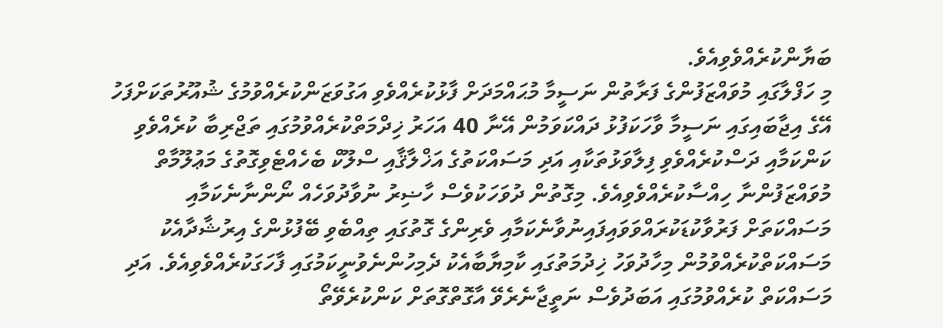ބަޔާންކުރެއްވެވިއެވެ.
މި ހަފްލާގައި މުވައްޒަފުންގެ ފަރާތުން ނަސީމާ މުޙައްމަދަށް ފާޅުކުރެއްވެވި އަގުވަޒަންކުރެއްވުމުގެ ޝުއޫރުތަކަށްފަހު އޭގެ އިޖާބައިގައި ނަސީމާ ވާހަކަފުޅު ދައްކަވަމުން އޭނާ 40 އަހަރު ޚިދްމަތްކުރެއްވުމުގައި ތަޖްރިބާ ކުރެއްވެވި ކަންކަމާއި ދަސްކުރެއްވެވި ފިލާވަޅުތަކާއި އަދި މަސައްކަތުގެ އަޚްލާޤާއި ސްލޫކް ބެހެއްޓެވިގޮތުގެ މަޢުލޫމާތް މުވައްޒަފުންނާ ހިއްސާކުރެއްވެވިއެވެ. މިގޮތުން ދުވަހަކުވެސް ހާޟިރު ނުވާދުވަހެއް ނޯންނާނެކަމާއި މަސައްކަތަށް ފަރުވާކުޑަކުރައްވަވައިފައިނުވާނެކަމާއި ވެރިންގެ ގޮތުގައި ތިއްބެވި ބޭފުޅުންގެ އިރުޝާދާއެކު މަސައްކަތްކުރެއްވުމުން މިހާދުވަހު ޚިދުމަތުގައި ކާމިޔާބާއެކު ދެމިހުންނެވުނީކަމުގައި ފާހަގަކުރެއްވެވިއެވެ. އަދި މަސައްކަތް ކުރެއްވުމުގައި އަބަދުވެސް ނަތީޖާނެރެވޭ އާގޮތްގޮތަށް ކަންކުރެވޭތޯ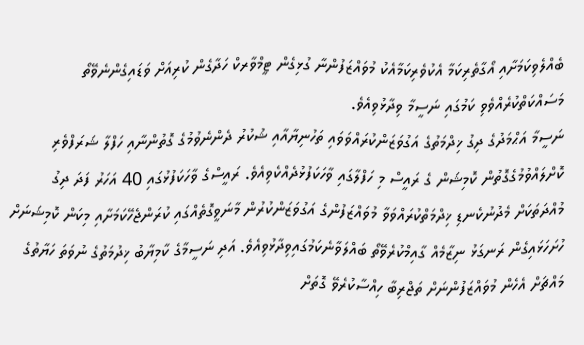ބެއްލެވިކަމަށާއި އޯގާތެރިކަމާ އެކުވެރިކަމާއެކު މުވައްޒަފުންނާ ގުޅިގެން ޓީމްވާރކް ހަދާގެން ކުރިއަށް ވަޑައިގެންނެވޭތޯ މަސައްކަތްކުރެއްވެވި ކަމުގައި ނަސީމާ ވިދާޅުވިއެވެ.
ނަސީމާ އަޙްމަދުގެ ދިގު ޚިދްމަތުގެ އަގުވަޒަންކުރައްވަވައި ތަހުނިޔާއާއި ޝުކުރު ދެންނެވުމުގެ ގޮތުންނާއި ހަފްލާ ޝަރަފްވެރި ކޮށްލައްވުމުގެގޮތުން ކޮމިޝަން ގެ ރައީސް މި ހަފްލާގައި ވާހަކަފުޅުދެއްކެވިއެވެ. ރައީސްގެ ވާހަކަފުޅުގައި 40 އަހަރު ފަދަ ދިގު މުއްދަތަކަށް މެދުނުކެނޑި ޚިދްމަތްކުރައްވަވާ މުވައްޒަފުންގެ އަގުވަޒަންކުރުން މާނަވީގޮތެއްގައި ކުރަންޖެހޭކަމަށާއި މިކަން ކޮމިޝަނަށް ހުށަހަޅައިގެން ރަނގަޅު ނިޒާމެއް ގާއިމްކުރެވޭތޯ ބައްލަވާނެކަމުގައިވިދާޅުވިއެވެ. އަދި ނަސީމާގެ ކާމިޔާބު ޚިދުމަތުގެ ނުވަތަ ހަޔާތުގެ މައްޗަށް އެހެން މުވައްޒަފުންނަށް ތަޖްރިބާ ހިއްސާކުރެވޭ ގޮތަށް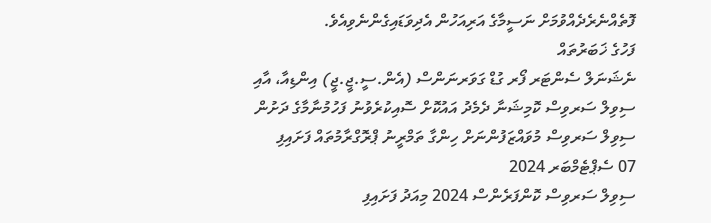ފޮތެއްނެރެދެއްވުމަށް ނަސީމާގެ އަރިއަހުން އެދިވަޑައިގެންނެވިއެވެ.
ފަހުގެ ޚަބަރުތައް
ނެޝަނަލް ސެންޓަރ ފޯރ ގުޑް ގަވަރނަންސް (އެން.ސީ.ޖީ.ޖީ) އިންޑިއާ، އާއި ސިވިލް ސަރވިސް ކޮމިޝަނާ ދެމެދު އައުކޮށް ސޮއިކުރެވުނު ފަހުމުނާމާގެ ދަށުން ސިވިލް ސަރވިސް މުވައްޒަފުންނަށް ހިންގާ ތަމްރީނު ޕްރޮގްރާމުތައް ފަށައިފި
07 ސެޕްޓެމްބަރ 2024
ސިވިލް ސަރވިސް ކޮންފަރެންސް 2024 މިއަދު ފަށައިފި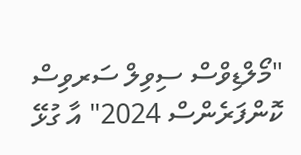"މޯލްޑިވްސް ސިވިލް ސަރވިސް ކޮންފަރެންސް 2024" އާ ގުޅޭ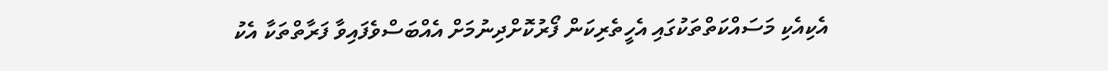އެކިއެކި މަސައްކަތްތަކުގައި އެހީތެރިކަން ފޯރުކޮށްދިނުމަށް އެއްބަސްވެފައިވާ ފަރާތްތަކާ އެކު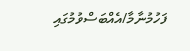ފަހުމުނާމާ/އެއްބަސްވުމުގައި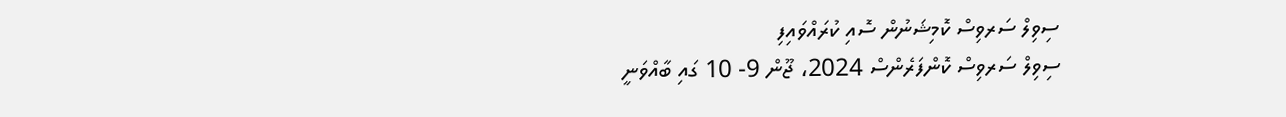ސިވިލް ސަރވިސް ކޮމިޝަނުން ސޮއި ކުރައްވައިފި
ސިވިލް ސަރވިސް ކޮންފަރެންސް 2024، ޖޫން 9- 10 ގައި ބާއްވަނީ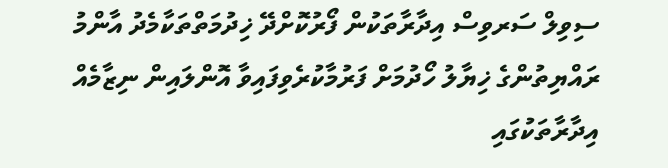ސިވިލް ސަރވިސް އިދާރާތަކުން ފޯރުކޮށްދޭ ޚިދުމަތްތަކާމެދު އާންމު ރައްޔިތުންގެ ޚިޔާލު ހޯދުމަށް ފަރުމާކުރެވިފައިވާ އޮންލައިން ނިޒާމެއް އިދާރާތަކުގައި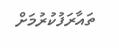ތައާރަފުކުރުމަށް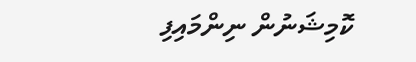ކޮމިޝަނުން ނިންމައިފި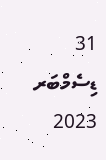31 ޑިސެމްބަރ 2023